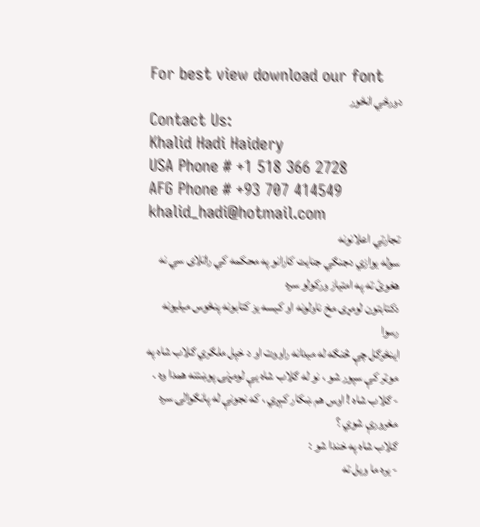For best view download our font
دورځي انځور
Contact Us:
Khalid Hadi Haidery
USA Phone # +1 518 366 2728
AFG Phone # +93 707 414549
khalid_hadi@hotmail.com
تجارتي اعلانونه
سوله یوازي دجنګي جنایت کارانو په محکمه کي راتلای سي نه هغوئ ته په امتیاز ورکولو سره
دکتابتون لومړی مخ ناولونه او کیسه یز کتابونه پنځوس ميليونه
رسوا
اينځرګل چې څنګه له ميدانه راووت او د خپل ملګري ګلاب شاه په موټر كې سپور شو ، نو له ګلاب شاه يې لومړنۍ پوښتنه همدا وه .
- ګلاب شاه ! اوس هم ښكار كېږي ، كه نجونې له پانګوالۍ سره مغرورې شوي ؟
ګلاب شاه په خندا شو :
- يره ما ويل ته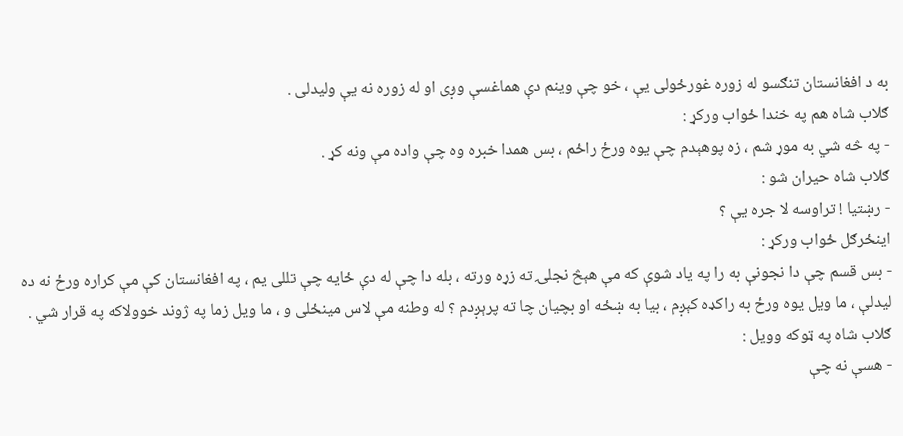به د افغانستان تنګسو له زوره غورځولى يې ، خو چې وينم دې هماغسې وږى او له زوره نه يې وليدلى .
ګلاب شاه هم په خندا ځواب وركړ :
- په څه شي به موړ شم ، زه پوهېدم چې يوه ورځ راځم ، بس همدا خبره وه چې واده مې ونه كړ .
ګلاب شاه حيران شو :
- رښتيا ! تراوسه لا جره يې ؟
اينځرګل ځواب وركړ :
- بس قسم چې دا نجونې به را په ياد شوې كه مې هېڅ نجلۍ ته زړه ورته ، بله دا چې له دې ځايه چې تللى يم ، په افغانستان كې مې كراره ورځ نه ده ليدلې ، ما ويل يوه ورځ به راكډه كېږم ، بيا به ښځه او بچيان چا ته پرېږدم ؟ له وطنه مې لاس مينځلى و ، ما ويل زما په ژوند خوولاكه په قرار شي .
ګلاب شاه په ټوكه وويل :
- هسې نه چې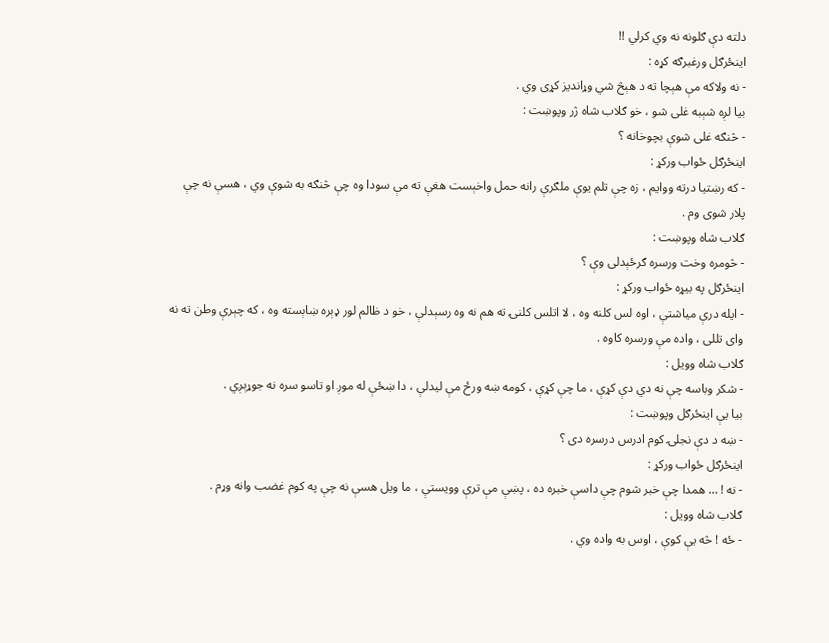دلته دې ګلونه نه وي كرلي !!
اينځرګل ورغبرګه كړه :
- نه ولاكه مې هېچا ته د هېڅ شي وړانديز كړى وي .
بيا لږه شېبه غلى شو ، خو ګلاب شاه ژر وپوښت :
- څنګه غلى شوې بچوخانه ؟
اينځرګل ځواب وركړ :
- كه رښتيا درته ووايم ، زه چې تلم يوې ملګرې رانه حمل واخېست هغې ته مې سودا وه چې څنګه به شوې وي ، هسې نه چې پلار شوى وم .
ګلاب شاه وپوښت :
- څومره وخت ورسره ګرځېدلى وې ؟
اينځرګل په بيړه ځواب وركړ :
- ايله درې مياشتې ، اوه لس كلنه وه ، لا اتلس كلنۍ ته هم نه وه رسېدلې ، خو د ظالم لور ډېره ښاېسته وه ، كه چېرې وطن ته نه واى تللى ، واده مې ورسره كاوه .
ګلاب شاه وويل :
- شكر وباسه چې نه دي دې كړې ، ما چې كړې ، كومه ښه ورځ مې ليدلې ، دا ښځې له موږ او تاسو سره نه جوړېږي .
بيا يې اينځرګل وپوښت :
- ښه د دې نجلۍ كوم ادرس درسره دى ؟
اينځرګل ځواب وركړ :
- نه ! … همدا چې خبر شوم چې داسې خبره ده ، پښې مې ترې وويستې ، ما ويل هسې نه چې په كوم غضب وانه وړم .
ګلاب شاه وويل :
- ځه ! څه يې كوې ، اوس به واده وي .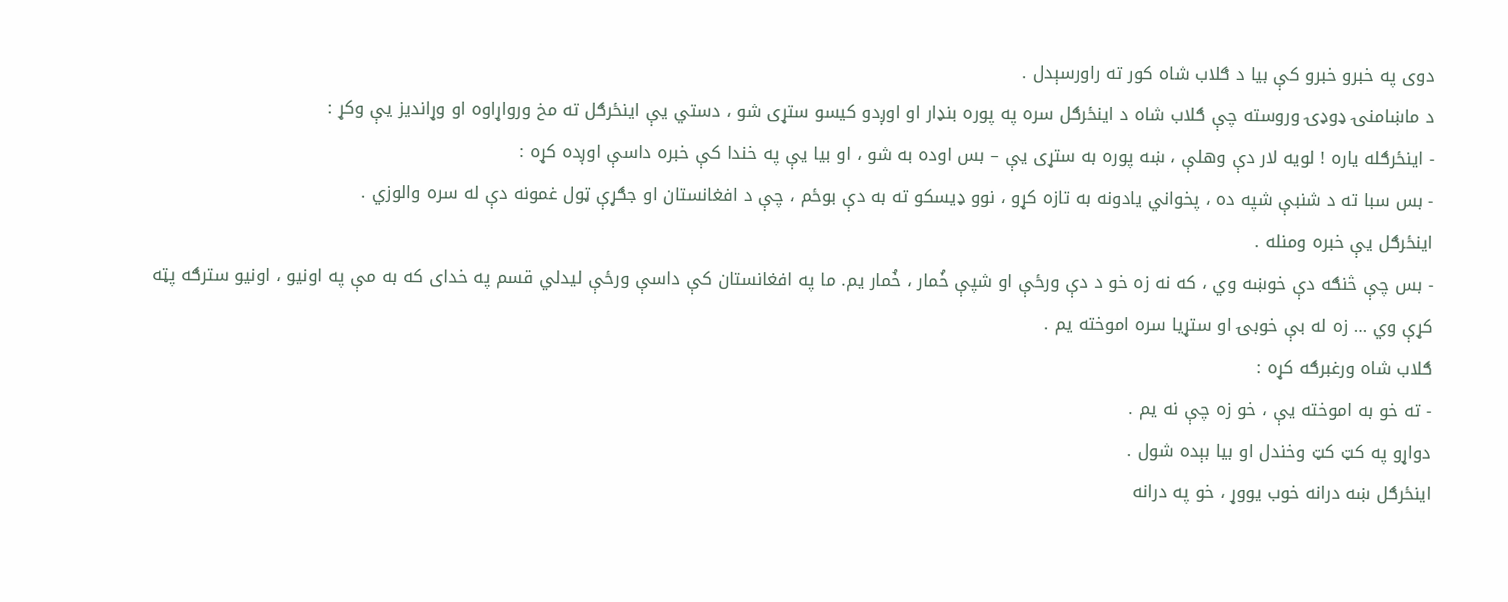دوى په خبرو خبرو كې بيا د ګلاب شاه كور ته راورسېدل .
د ماښامنۍ ډوډۍ وروسته چې ګلاب شاه د اينځرګل سره په پوره بنډار او اوږدو كيسو ستړى شو ، دستي يې اينځرګل ته مخ ورواړاوه او وړانديز يې وكړ :
- اينځرګله ياره ! لويه لار دې وهلې ، ښه پوره به ستړى يې – بس اوده به شو ، او بيا يې په خندا كې خبره داسې اوږده كړه :
- بس سبا ته د شنبې شپه ده ، پخواني يادونه به تازه كړو ، نوو ډيسكو ته به دې بوځم ، چې د افغانستان او جګړې ټول غمونه دې له سره والوزي .
اينځرګل يې خبره ومنله .
- بس چې څنګه دې خوښه وي ، كه نه زه خو د دې ورځې او شپې خُمار ، خُمار يم. ما په افغانستان كې داسې ورځې ليدلي قسم په خداى كه به مې په اونيو ، اونيو سترګه پټه كړې وي … زه له بې خوبۍ او ستړيا سره اموخته يم .
ګلاب شاه ورغبرګه كړه :
- ته خو به اموخته يې ، خو زه چې نه يم .
دواړو په كټ كټ وخندل او بيا بېده شول .
اينځرګل ښه درانه خوب يووړ ، خو په درانه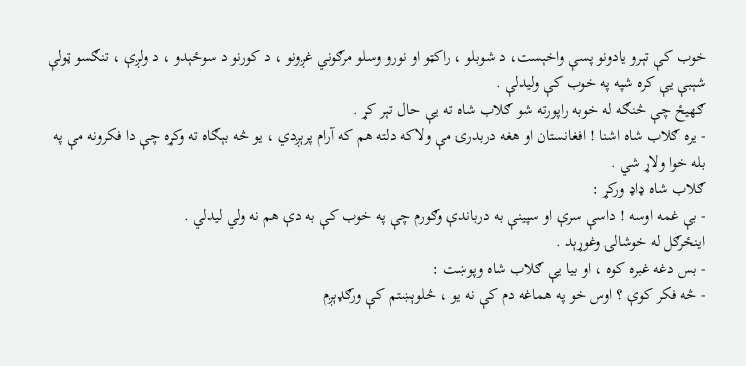خوب كې تېرو يادونو پسې واخېست، د شوبلو ، راكټو او نورو وسلو مرګوني غږونو ، د كورنو د سوځېدو ، د ولږې ، تنګسو ټولې شېبې يې كره شپه په خوب كې وليدلې .
ګهيځ چې څنګه له خوبه راپورته شو ګلاب شاه ته يې حال تېر كړ .
- يره ګلاب شاه اشنا ! افغانستان او هغه دربدرۍ مې ولاكه دلته هم كه آرام پرېږدي ، يو څه بېګاه ته وكړه چې دا فكرونه مې په بله خوا ولاړ شي .
ګلاب شاه ډاډ وركړ :
- بې غمه اوسه ! داسې سرې او سپينې به درباندې وګورم چې په خوب كې به دې هم نه ولي ليدلي .
اينځرګل له خوشالۍ وغوړېد .
- بس دغه غبره كوه ، او بيا يې ګلاب شاه وپوښت :
- څه فكر كوې ؟ اوس خو په هماغه دم كې نه يو ، څلوېښتم كې ورګډېږم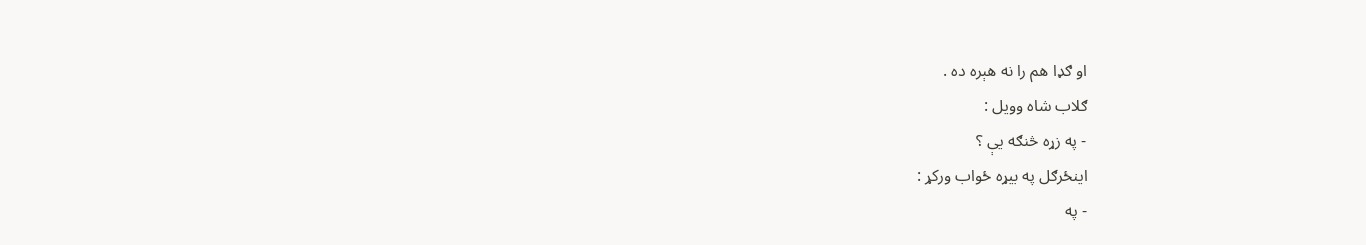او ګډا هم را نه هېره ده .
ګلاب شاه وويل :
- په زړه څنګه يې ؟
اينځرګل په بيړه ځواب وركړ :
- په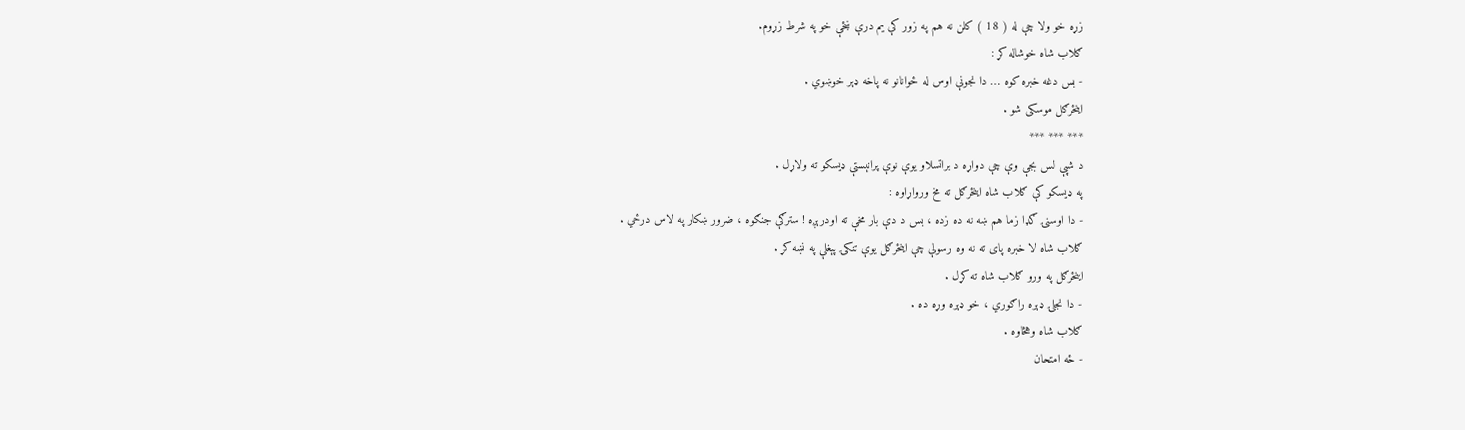زړه خو ولا چې له ( 18 ) كلن نه هم په زور كې يم درې ښځې خو په شرط زړوم.
ګلاب شاه خوشاله كړ :
- بس دغه خبره كوه … دا نجونې اوس له ځوانانو نه پاخه ډېر خوښوي .
اينځرګل موسكى شو .
*** *** ***
د شپې لس بجې وې چې دواړه د براتسلاو يوې نوې پرانېستې ډيسكو ته ولاړل .
په ډيسكو كې ګلاب شاه اينځرګل ته مخ ورواړاوه :
- دا اوسنۍ ګډا زما هم ښه نه ده زده ، بس د دې بار مخې ته اودرېږه ! سترګې جنګوه ، ضرور ښكار په لاس درځي .
ګلاب شاه لا خبره پاى ته نه وه رسولې چې اينځرګل يوې تنكۍ پېغلې په نښه كړ .
اينځرګل په ورو ګلاب شاه ته كړل .
- دا نجلۍ ډېره راګوري ، خو ډېره وړه ده .
ګلاب شاه وهڅاوه .
- ځه امتحان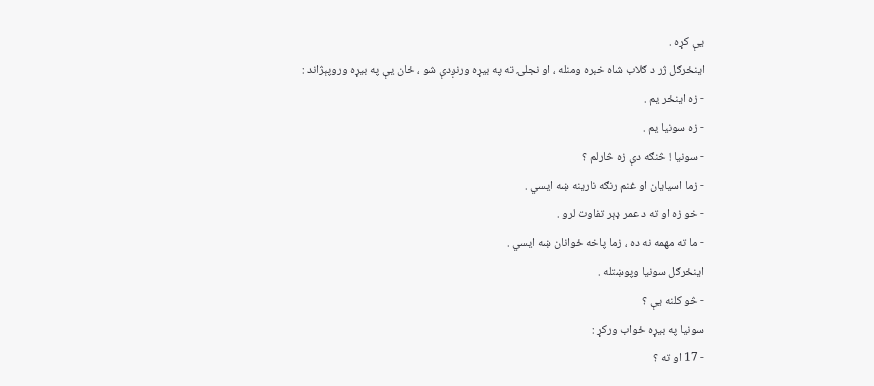يې كړه .
اينځرګل ژر د ګلاب شاه خبره ومنله ، او نجلۍ ته په بيړه ورنږدې شو ، ځان يې په بيړه وروپېژاند :
- زه اينځر يم .
- زه سونيا يم .
- سونيا ! څنګه دې زه څارلم ؟
- زما اسيايان او غنم رنګه نارينه ښه ايسي .
- خو زه او ته د عمر ډېر تفاوت لرو .
- ما ته مهمه نه ده ، زما پاخه ځوانان ښه ايسي .
اينځرګل سونيا وپوښتله .
- څو كلنه يې ؟
سونيا په بيړه ځواب وركړ :
- 17 او ته ؟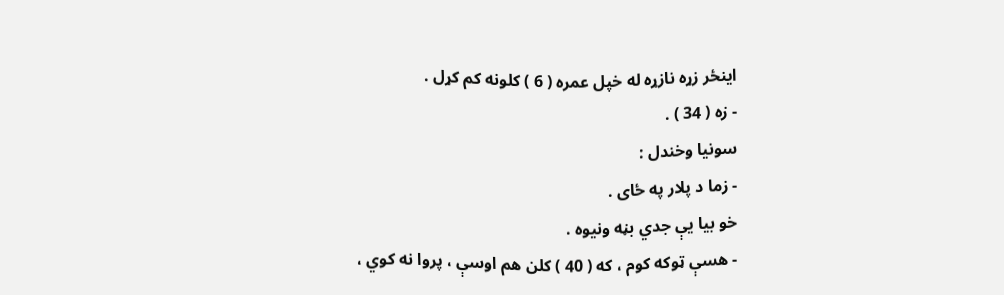اينځر زړه نازړه له خپل عمره ( 6 ) كلونه كم كړل .
- زه ( 34 ) .
سونيا وخندل :
- زما د پلار په ځاى .
خو بيا يې جدي بڼه ونيوه .
- هسې ټوكه كوم ، كه ( 40 ) كلن هم اوسې ، پروا نه كوي ،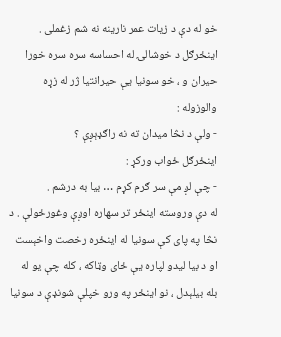خو له دې د زيات عمر نارينه نه شم زغملى .
اينځرګل د خوشالۍ له احساسه سره سره خورا حيران و ، خو سونيا يې حيرانتيا ژر له زړه والوزوله :
- ولې د نڅا ميدان ته نه راګډېږې ؟
اينځرګل ځواب وركړ :
- چې لږ مې سر ګرم كړم … بيا به درشم .
له دې وروسته اينځر تر سهاره اوږې وغورځولې . د نڅا په پاى كې سونيا له اينځره رخصت واخېست او د بيا ليدو لپاره يې ځاى وټاكه ، كله چې يو له بله بيلېدل ، نو اينځر په ورو خپلې شونډې د سونيا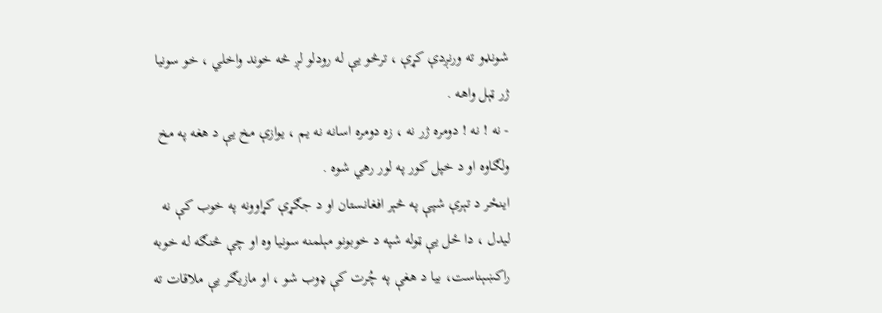شونډو ته ورنږدې كړې ، ترڅو يې له رودلو لږ څه خوند واخلي ، خو سونيا ژر ټېل واهه .
- نه ! نه ! دومره ژر نه ، زه دومره اسانه نه يم ، يوازې مخ يې د هغه په مخ ولګاوه او د خپل كور په لور رهي شوه .
اينځر د تېرې شپې په څېر افغانستان او د جګړې كړاوونه په خوب كې نه ليدل ، دا ځل يې ټوله شپه د خوبونو مېلمنه سونيا وه او چې څنګه له خوبه راكښېناست، بيا د هغې په چُرت كې ډوب شو ، او مازيګر يې ملاقات ته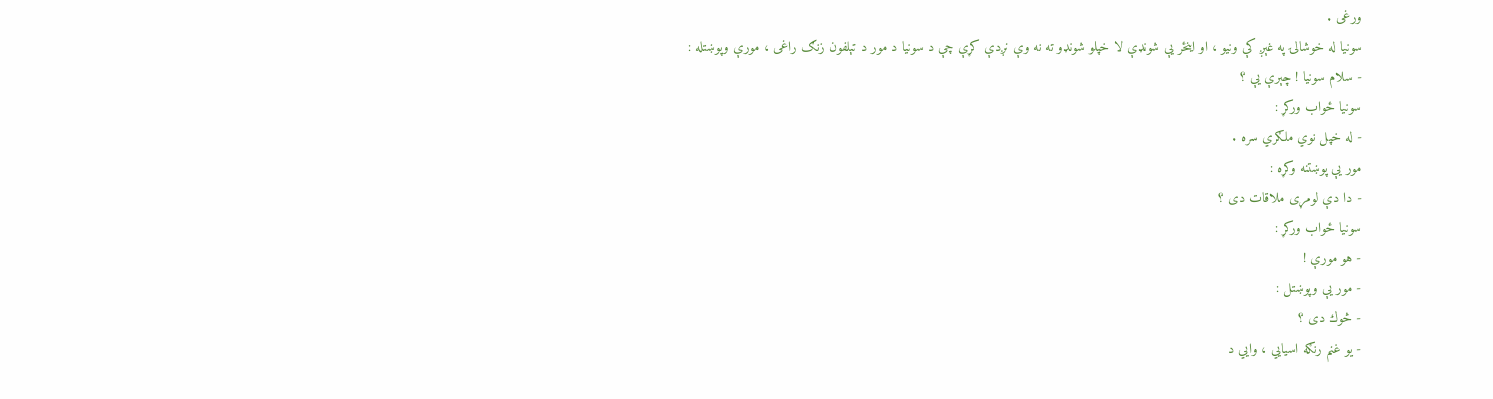ورغى .
سونيا له خوشالۍ په غېږ كې ونيو ، او اينځر يې شونډې لا خپلو شونډو ته نه وې نږدې كړې چې د سونيا د مور د تېلفون زنګ راغى ، مورې وپوښتله :
- سلام سونيا ! چېرې يې ؟
سونيا ځواب وركړ :
- له خپل نوي ملګري سره .
مور يې پوښتنه وكړه :
- دا دې لومړى ملاقات دى ؟
سونيا ځواب وركړ :
- هو مورې !
- مور يې وپوښتل :
- څوك دى ؟
- يو غنم رنګه اسيايي ، وايي د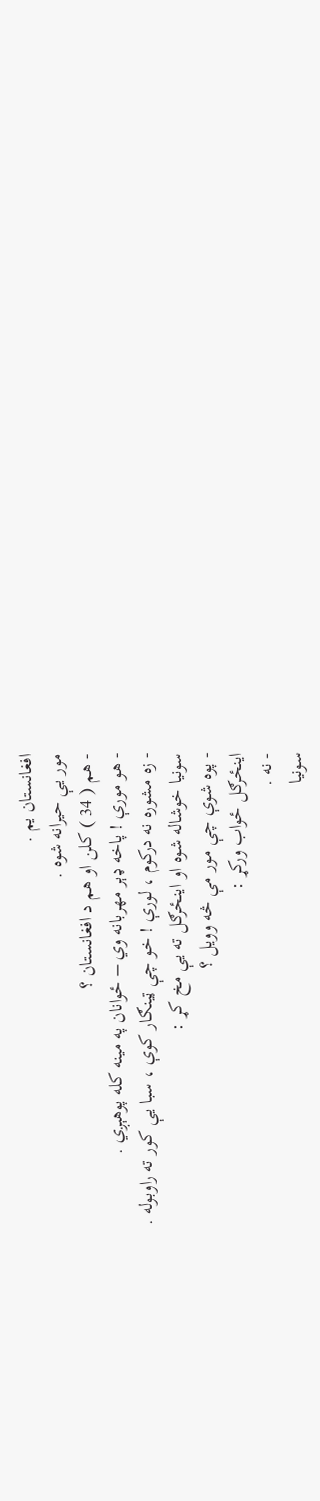افغانستان يم .
مور يې حيرانه شوه .
- هم ( 34 ) كلن او هم د افغانستان ؟
- هو مورې ! پاخه ډېر مهربانه وي – ځوانان په مينه كله پوهېږي .
- زه مشوره نه دركوم ، لورې ! خو چې ټينګار كوې ، سبا يې كور ته راوبوله .
سونيا خوشاله شوه او اينځرګل ته يې مخ كړ :
- پوه شوې چې مور مې څه وويل ؟
اينځرګل ځواب وركړ :
- نه .
سونيا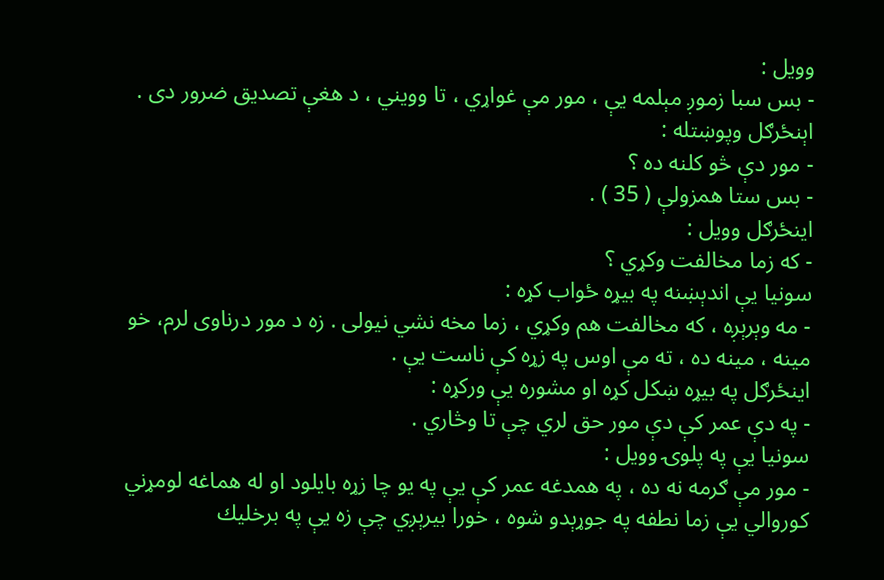وويل :
- بس سبا زموږ مېلمه يې ، مور مې غواړي ، تا وويني ، د هغې تصديق ضرور دى .
اېنځرګل وپوښتله :
- مور دې څو كلنه ده ؟
- بس ستا همزولې ( 35 ) .
اينځرګل وويل :
- كه زما مخالفت وكړي ؟
سونيا يې اندېښنه په بيړه ځواب كړه :
- مه وېرېږه ، كه مخالفت هم وكړي ، زما مخه نشي نيولى . زه د مور درناوى لرم، خو مينه ، مينه ده ، ته مې اوس په زړه كې ناست يې .
اينځرګل په بيړه ښكل كړه او مشوره يې وركړه :
- په دې عمر كې دې مور حق لري چې تا وڅاري .
سونيا يې په پلوۍ وويل :
- مور مې ګرمه نه ده ، په همدغه عمر كې يې په يو چا زړه بايلود او له هماغه لومړني كوروالي يې زما نطفه په جوړېدو شوه ، خورا بيرېږي چې زه يې په برخليك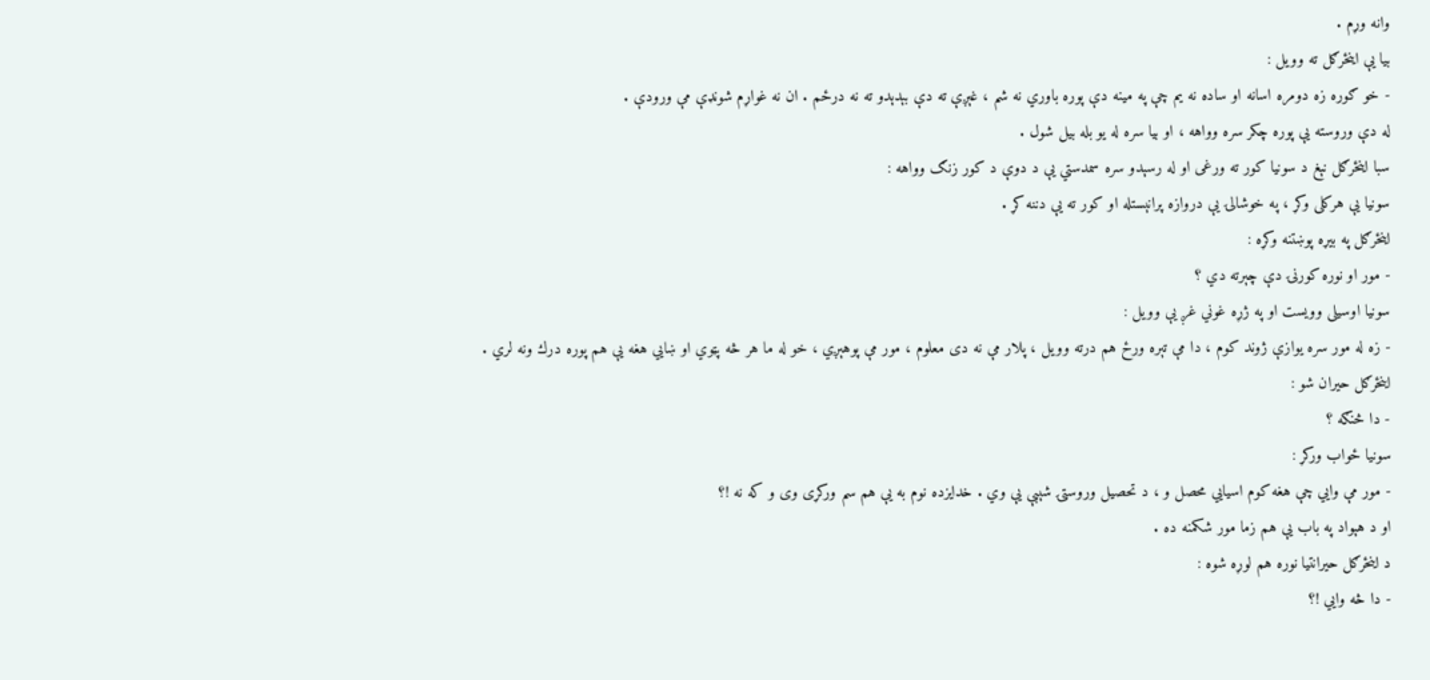وانه وړم .
بيا يې اينځرګل ته وويل :
- خو ګوره زه دومره اسانه او ساده نه يم چې په مينه دې پوره باوري نه شم ، غېږې ته دې بېدېدو ته نه درځم . ان نه غواړم شونډې مې ورودې .
له دې وروسته يې پوره چكر سره وواهه ، او بيا سره له يو بله بيل شول .
سبا اينځرګل نېغ د سونيا كور ته ورغى او له رسېدو سره سمدستي يې د دوې د كور زنګ وواهه :
سونيا يې هركلى وكړ ، په خوشالۍ يې دروازه پرانېستله او كور ته يې دننه كړ .
اينځرګل په بيړه پوښتنه وكړه :
- مور او نوره كورنۍ دې چېرته دي ؟
سونيا اوسيلى وويست او په ژړه غوني غږ يې وويل :
- زه له مور سره يوازې ژوند كوم ، دا مې تېره ورځ هم درته وويل ، پلار مې نه دى معلوم ، مور مې پوهېږي ، خو له ما هر څه پټوي او ښايي هغه يې هم پوره درك ونه لري .
اينځرګل حيران شو :
- دا څنګه ؟
سونيا ځواب وركړ :
- مور مې وايي چې هغه كوم اسيايي محصل و ، د تحصيل وروستۍ شېبې يې وي . خدايزده نوم به يې هم سم وركړى وى و كه نه !؟
او د هېواد په باب يې هم زما مور شكمنه ده .
د اينځرګل حيرانتيا نوره هم لوړه شوه :
- دا څه وايي !؟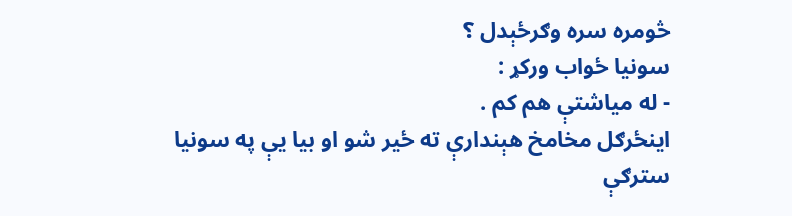څومره سره وګرځېدل ؟
سونيا ځواب وركړ :
- له مياشتې هم كم .
اينځرګل مخامخ هېندارې ته ځير شو او بيا يې په سونيا سترګې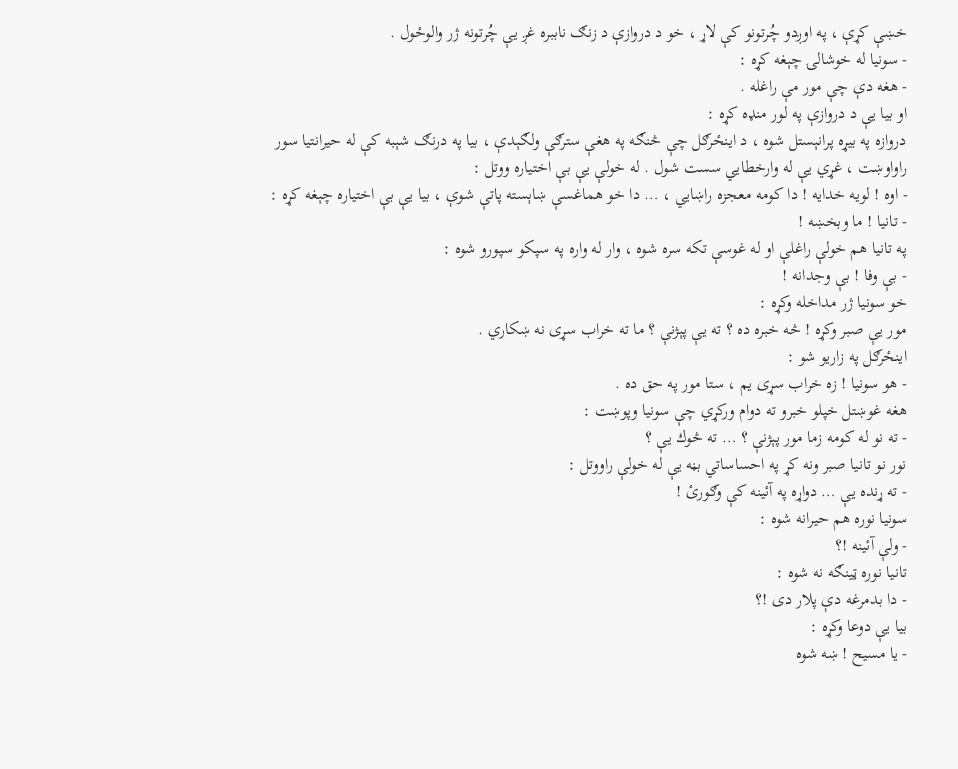خښې كړې ، په اوږدو چُرتونو كې لاړ ، خو د دروازې د زنګ ناببره غږ يې چُرتونه ژر والوځول .
- سونيا له خوشالۍ چېغه كړه :
- هغه دې چې مور مې راغله .
او بيا يې د دروازې په لور منډه كړه :
دروازه په بيړه پرانېستل شوه ، د اينځرګل چې څنګه په هغې سترګې ولګېدې ، بيا په درنګ شېبه كې له حيرانتيا سور راواوښت ، غړي يې له وارخطايي سست شول . له خولې يې بې اختياره ووتل :
- اوه ! لويه خدايه ! دا كومه معجزه راښايي ، … دا خو هماغسې ښاېسته پاتې شوې ، بيا يې بې اختياره چېغه كړه :
- تانيا ! ما وبخښه !
په تانيا هم خولې راغلې او له غوسې تكه سره شوه ، وار له واره په سپكو سپورو شوه :
- بې وفا ! بې وجدانه !
خو سونيا ژر مداخله وكړه :
مور يې صبر وكړه ! څه خبره ده ؟ ته يې پېژنې ؟ ما ته خراب سړى نه ښكاري .
اينځرګل په زاريو شو :
- هو سونيا ! زه خراب سړى يم ، ستا مور په حق ده .
هغه غوښتل خپلو خبرو ته دوام وركړي چې سونيا وپوښت :
- ته نو له كومه زما مور پېژنې ؟ … ته څوك يې ؟
نور نو تانيا صبر ونه كړ په احساساتي بڼه يې له خولې راووتل :
- ته ړنده يې … دواړه په آئينه كې وګورئ !
سونيا نوره هم حيرانه شوه :
- ولې آئينه !؟
تانيا نوره ټينګه نه شوه :
- دا بدمرغه دې پلار دى !؟
بيا يې دوعا وكړه :
- يا مسيح ! ښه شوه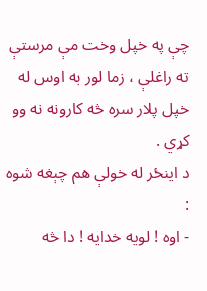چې په خپل وخت مې مرستې ته راغلې ، زما لور به اوس له خپل پلار سره څه كارونه نه وو كړي .
د اينځر له خولې هم چېغه شوه :
- اوه ! لويه خدايه ! دا څه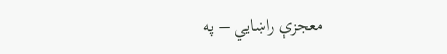معجزې راښايي – په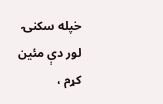خپله سكنۍ لور دې مئين كړم ،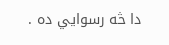دا څه رسوايي ده .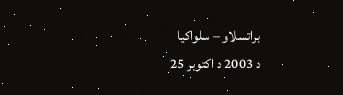براتسلاو – سلواكيا
د 2003 د اكتوبر 25